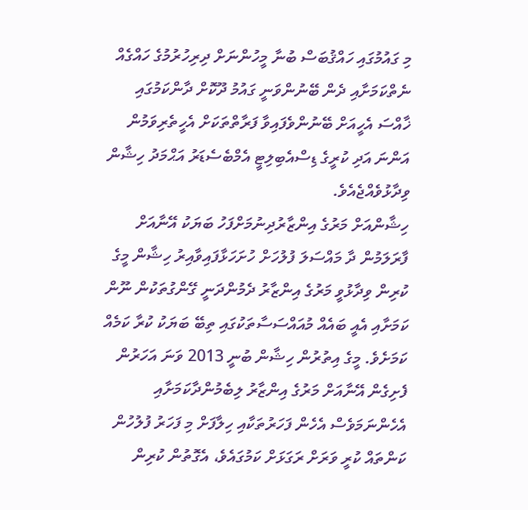މި ގައުމުގައި ހައްޤުބަސް ބުނާ މީހުންނަށް ދިރިހުރުމުގެ ހައްގެއް ނެތްކަމަށާއި ދެން ބޭނުންވަނީ ގައުމު ދޫކޮށް ދާންކަމުގައި ޚާއްސަ އެހީއަށް ބޭނުންވެފައިވާ ފަރާތްތަކަށް އެހީތެރިވަމުން އަންނަ އަދި ކުރީގެ ޑިސްއެބިލިޓީ އެމްބެސެޑަރު އަޙްމަދު ހިޝާން ވިދާޅުވެއްޖެއެވެ.
ހިޝާންއަށް މަރުގެ އިންޒާރުދިނުމަށްފަހު ބަޔަކު އޭނާއަށް ފާރަލަމުން ދާ މައްސަލަ ފުލުހަށް ހުށަހަޅާފައިވާއިރު ހިޝާން މީގެ ކުރިން ވިދާޅުވީ މަރުގެ އިންޒާރު ދެމުންދަނީ ގޭންގުތަކުން ނޫން ކަމަށާއި އެއީ ބައެއް މުއައްސަސާތަކުގައި ތިބޭ ބަޔަކު ކުރާ ކަމެއް ކަމަށެވެ. މީގެ އިތުރުން ހިޝާން ބުނީ 2013 ވަނަ އަހަރުން ފެށިގެން އޭނާއަށް މަރުގެ އިންޒާރު ލިބެމުންދާކަމަށާއި އެހެންނަމަވެސް އެހެން ފަހަރުތަކާއި ހިލާފަށް މި ފަހަރު ފުލުހުން ކަންތައް ކުރީ ވަރަށް ރަގަޅަށް ކަމުގައެވެ، އެގޮތުން ކުރިން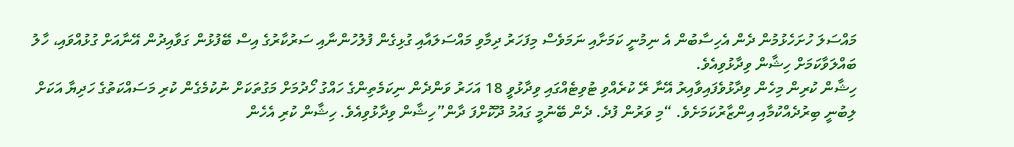މައްސަލަ ހުށަހެޅުމުން ދެން އެހިސާބުން އެ ނިމުނީ ކަމަށާއި ނަމަވެސް މިފަހަރު ދިމާވި މައްސަލައާއި ގުޅިގެން ފުލުހުންނާއި ސަރުކާރުގެ އިސް ބޭފުޅުން ގަވާއިދުން އޭނާއަށް ގުޅުއްވައި، ހާލު ބައްލަވާކަމަށް ހިޝާން ވިދާޅުވިއެވެ.
ހިޝާން ކުރިން މިހެން ވިދާޅުވެފައިވާއިރު އޭނާ ރޭ ކުރެއްވި ޓުވިޓެއްގައި ވިދާޅުވީ 18 އަހަރު ވަންދެން ނިކަމެތިންގެ ހައްގު ހޯދުމަށް މަގުތަކަށް ނުކުމެގެން ކުރި މަސައްކަތުގެ ހަދިޔާ އަކަށް ލިބުނީ ބިރުދެއްކުމާއި އިންޒާރުކަމަށެވެ. “މި ވަރުން ފުދެ. ދެން ބޭނުމީ ގައުމު ދޫކޮށްފަ ދާން”ހިޝާން ވިދާޅުވިއެވެ. ހިޝާން ކުރި އެހެން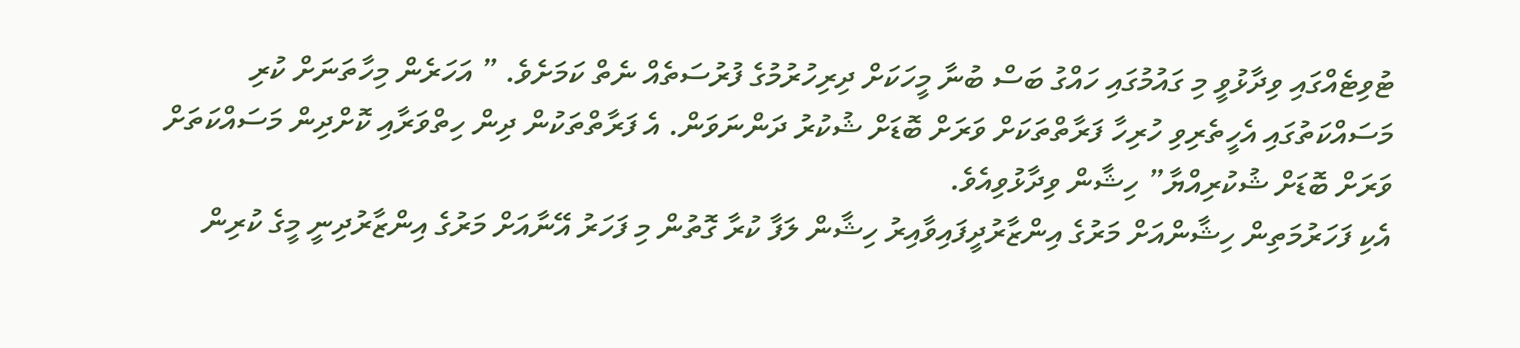ޓުވިޓެއްގައި ވިދާޅުވީ މި ގައުމުގައި ހައްގު ބަސް ބުނާ މީހަކަށް ދިރިހުރުމުގެ ފުރުސަތެއް ނެތް ކަމަށެވެ. ” އަހަރެން މިހާތަނަށް ކުރި މަސައްކަތުގައި އެހީތެރިވި ހުރިހާ ފަރާތްތަކަށް ވަރަށް ބޮޑަށް ޝުކުރު ދަންނަވަން. އެ ފަރާތްތަކުން ދިން ހިތްވަރާއި ކޮށްދިން މަސައްކަތަށް ވަރަށް ބޮޑަށް ޝުކުރިއްޔާ” ހިޝާން ވިދާޅުވިއެވެ.
އެކި ފަހަރުމަތިން ހިޝާންއަށް މަރުގެ އިންޒާރުދީފައިވާއިރު ހިޝާން ލަފާ ކުރާ ގޮތުން މި ފަހަރު އޭނާއަށް މަރުގެ އިންޒާރުދިނީ މީގެ ކުރިން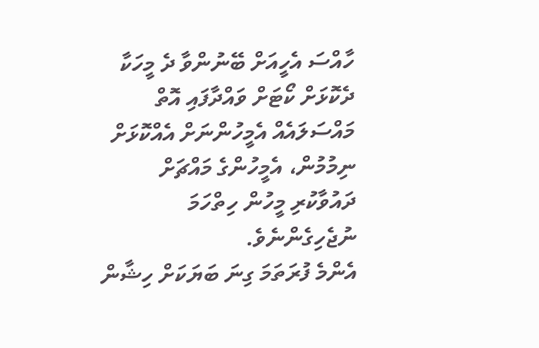ހާއްސަ އެހީއަށް ބޭނުންވާ ދެ މީހަކާ ދެކޮޅަށް ކޯޓަށް ވައްދާފައި އޮތް މައްސަލައެއް އެމީހުންނަށް އެއްކޮޅަށް ނިމުމުން، އެމީހުންގެ މައްޗަށް ދައުވާކުރި މީހުން ހިތްހަމަ ނުޖެހިގެންނެވެ.
އެންމެ ފުރަތަމަ ގިނަ ބަޔަކަށް ހިޝާން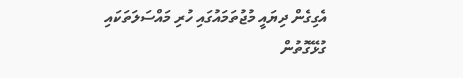އެގިގެން ދިޔައީ މުޖުތަމައުގައި ހުރި މައްސަލަތަކައި ގުޅޭގޮތުން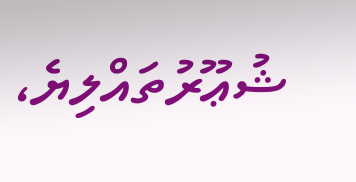ޝުޢޫރުތައްލިޔެ،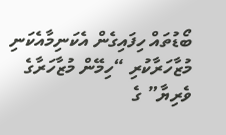ބޯޑުތައް ހިފައިގެން އެކަނިމާއެކަނި މުޒާހަރާކުރި “ހިމޭން މުޒާހަރާގެ ވެރިޔާ” ގެ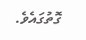ގޮތުގައެވެ.